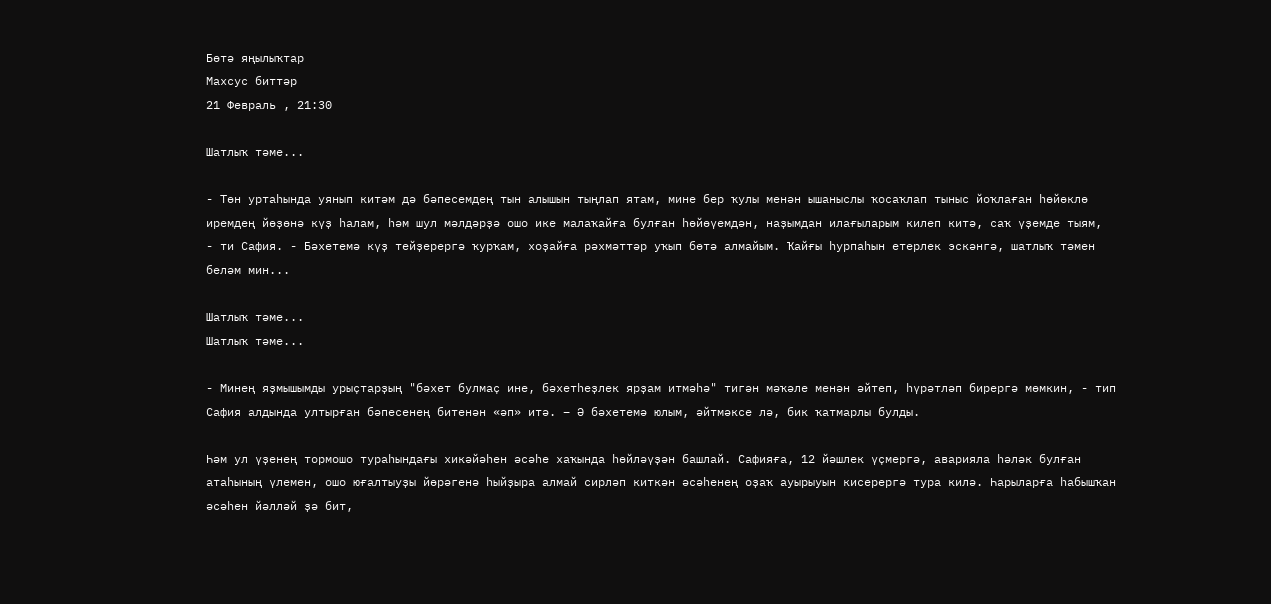Бөтә яңылыҡтар
Махсус биттәр
21 Февраль , 21:30

Шатлыҡ тәме...

- Төн уртаһында уянып китәм дә бәпесемдең тын алышын тыңлап ятам, мине бер ҡулы менән ышаныслы ҡосаҡлап тыныс йоҡлаған һөйөклө иремдең йөҙөнә күҙ һалам, һәм шул мәлдәрҙә ошо ике малаҡайға булған һөйөүемдән, наҙымдан илағыларым килеп китә, саҡ үҙемде тыям,  - ти Сафия. - Бәхетемә күҙ тейҙерергә ҡурҡам, хоҙайға рәхмәттәр уҡып бөтә алмайым. Ҡайғы һурпаһын етерлек эскәнгә, шатлыҡ тәмен беләм мин...

Шатлыҡ тәме...
Шатлыҡ тәме...

- Минең яҙмышымды урыҫтарҙың "бәхет булмаҫ ине, бәхетһеҙлек ярҙам итмәһә" тигән мәҡәле менән әйтеп, һүрәтләп бирергә мөмкин, - тип Сафия алдында ултырған бәпесенең битенән «әп» итә. – Ә бәхетемә юлым, әйтмәксе лә, бик ҡатмарлы булды.

Һәм ул үҙенең тормошо тураһындағы хикәйәһен әсәһе хаҡында һөйләүҙән башлай. Сафияға, 12 йәшлек үҫмергә, аварияла һәләк булған атаһының үлемен, ошо юғалтыуҙы йөрәгенә һыйҙыра алмай сирләп киткән әсәһенең оҙаҡ ауырыуын кисерергә тура килә. Һарыларға һабышҡан әсәһен йәлләй ҙә бит,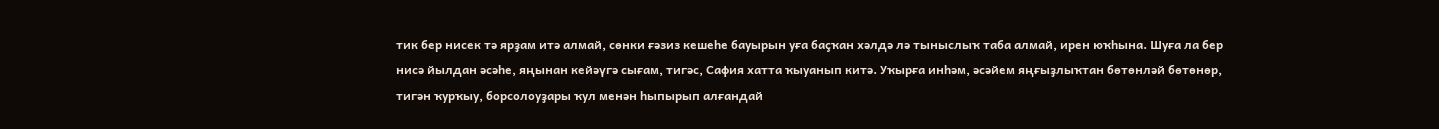тик бер нисек тә ярҙам итә алмай, сөнки ғәзиз кешеһе бауырын уға баҫҡан хәлдә лә тыныслыҡ таба алмай, ирен юҡһына. Шуға ла бер нисә йылдан әсәһе, яңынан кейәүгә сығам, тигәс, Сафия хатта ҡыуанып китә. Уҡырға инһәм, әсәйем яңғыҙлыҡтан бөтөнләй бөтөнөр, тигән ҡурҡыу, борсолоуҙары ҡул менән һыпырып алғандай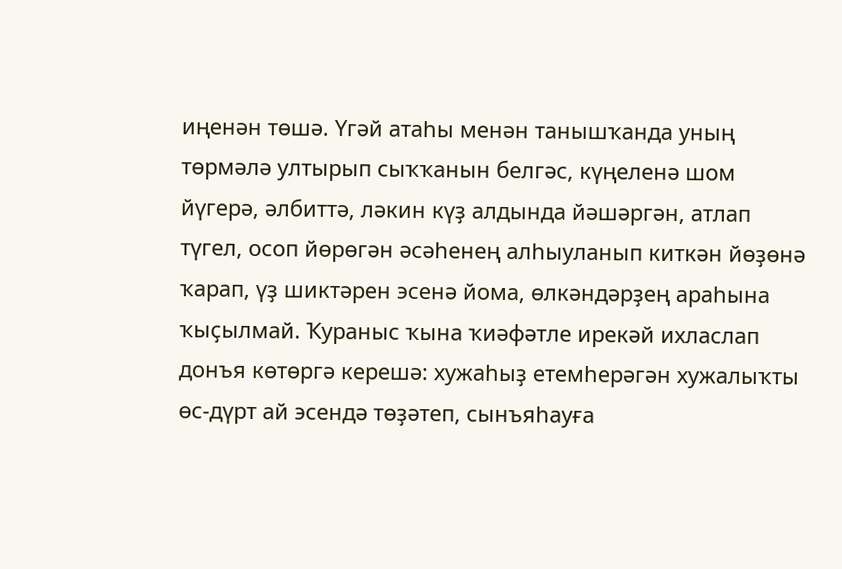иңенән төшә. Үгәй атаһы менән танышҡанда уның төрмәлә ултырып сыҡҡанын белгәс, күңеленә шом йүгерә, әлбиттә, ләкин күҙ алдында йәшәргән, атлап түгел, осоп йөрөгән әсәһенең алһыуланып киткән йөҙөнә ҡарап, үҙ шиктәрен эсенә йома, өлкәндәрҙең араһына ҡыҫылмай. Ҡураныс ҡына ҡиәфәтле ирекәй ихласлап донъя көтөргә керешә: хужаһыҙ етемһерәгән хужалыҡты өс-дүрт ай эсендә төҙәтеп, сынъяһауға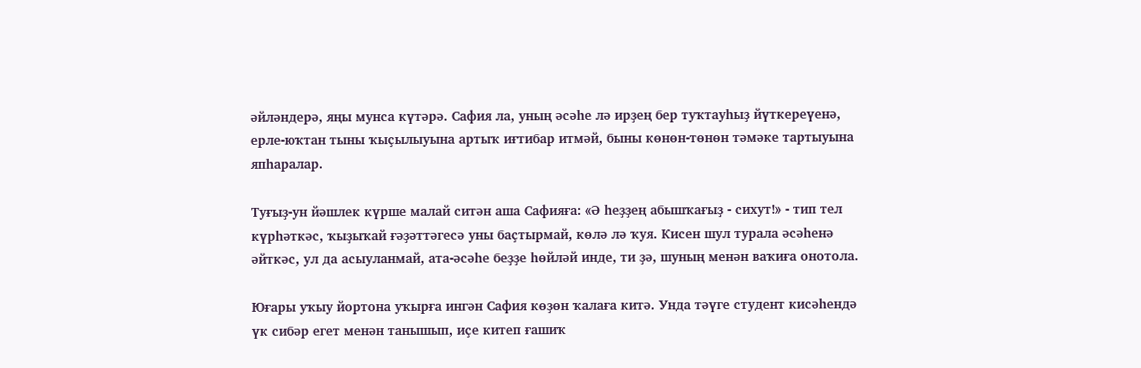әйләндерә, яңы мунса күтәрә. Сафия ла, уның әсәһе лә ирҙең бер туҡтауһыҙ йүткереүенә, ерле-юҡтан тыны ҡыҫылыуына артыҡ иғтибар итмәй, быны көнөн-төнөн тәмәке тартыуына япһаралар.

Туғыҙ-ун йәшлек күрше малай ситән аша Сафияға: «Ә һеҙҙең абышҡағыҙ - сихут!» - тип тел күрһәткәс, ҡыҙыҡай ғәҙәттәгесә уны баҫтырмай, көлә лә ҡуя. Кисен шул турала әсәһенә әйткәс, ул да асыуланмай, ата-әсәһе беҙҙе һөйләй инде, ти ҙә, шуның менән ваҡиға онотола.

Юғары уҡыу йортона уҡырға ингән Сафия көҙөн ҡалаға китә. Унда тәүге студент кисәһендә үк сибәр егет менән танышып, иҫе китеп ғашиҡ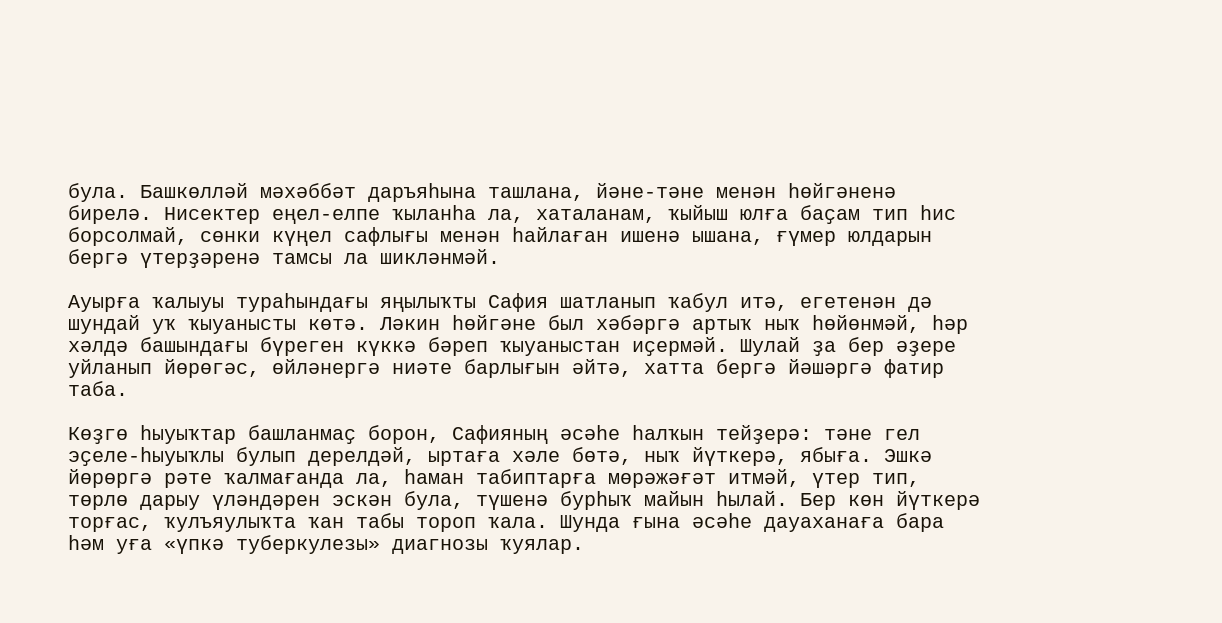була. Башкөлләй мәхәббәт даръяһына ташлана, йәне-тәне менән һөйгәненә бирелә. Нисектер еңел-елпе ҡыланһа ла, хаталанам, ҡыйыш юлға баҫам тип һис борсолмай, сөнки күңел сафлығы менән һайлаған ишенә ышана, ғүмер юлдарын бергә үтерҙәренә тамсы ла шикләнмәй.

Ауырға ҡалыуы тураһындағы яңылыҡты Сафия шатланып ҡабул итә, егетенән дә шундай уҡ ҡыуанысты көтә. Ләкин һөйгәне был хәбәргә артыҡ ныҡ һөйөнмәй, һәр хәлдә башындағы бүреген күккә бәреп ҡыуаныстан иҫермәй. Шулай ҙа бер әҙере уйланып йөрөгәс, өйләнергә ниәте барлығын әйтә, хатта бергә йәшәргә фатир таба.

Көҙгө һыуыҡтар башланмаҫ борон, Сафияның әсәһе һалҡын тейҙерә: тәне гел эҫеле-һыуыҡлы булып дерелдәй, ыртаға хәле бөтә, ныҡ йүткерә, ябыға. Эшкә йөрөргә рәте ҡалмағанда ла, һаман табиптарға мөрәжәғәт итмәй, үтер тип, төрлө дарыу үләндәрен эскән була, түшенә бурһыҡ майын һылай. Бер көн йүткерә торғас, ҡулъяулыҡта ҡан табы тороп ҡала. Шунда ғына әсәһе дауаханаға бара һәм уға «үпкә туберкулезы» диагнозы ҡуялар.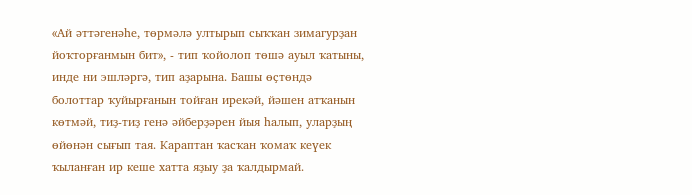«Ай әттәгенәһе, төрмәлә ултырып сыҡҡан зимагурҙан йоҡторғанмын бит», - тип ҡойолоп төшә ауыл ҡатыны, инде ни эшләргә, тип аҙарына. Башы өҫтөндә болоттар ҡуйырғанын тойған ирекәй, йәшен атҡанын көтмәй, тиҙ-тиҙ генә әйберҙәрен йыя һалып, уларҙың өйөнән сығып тая. Караптан ҡасҡан ҡомаҡ кеүек ҡыланған ир кеше хатта яҙыу ҙа ҡалдырмай.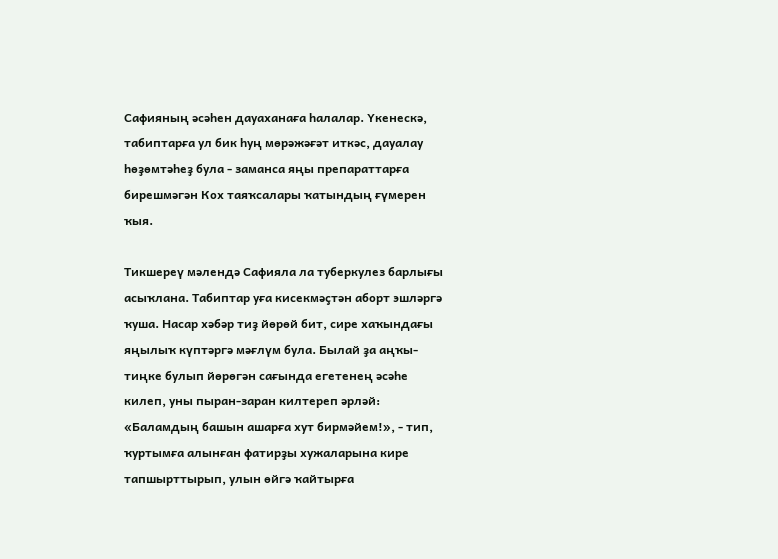Сафияның әсәһен дауаханаға һалалар. Үкенескә, табиптарға ул бик һуң мөрәжәғәт иткәс, дауалау һөҙөмтәһеҙ була - заманса яңы препараттарға бирешмәгән Кох таяҡсалары ҡатындың ғүмерен ҡыя.

Тикшереү мәлендә Сафияла ла туберкулез барлығы асыҡлана. Табиптар уға кисекмәҫтән аборт эшләргә ҡуша. Насар хәбәр тиҙ йөрөй бит, сире хаҡындағы яңылыҡ күптәргә мәғлүм була. Былай ҙа аңҡы-тиңке булып йөрөгән сағында егетенең әсәһе килеп, уны пыран-заран килтереп әрләй: «Баламдың башын ашарға хут бирмәйем!», - тип, ҡуртымға алынған фатирҙы хужаларына кире тапшырттырып, улын өйгә ҡайтырға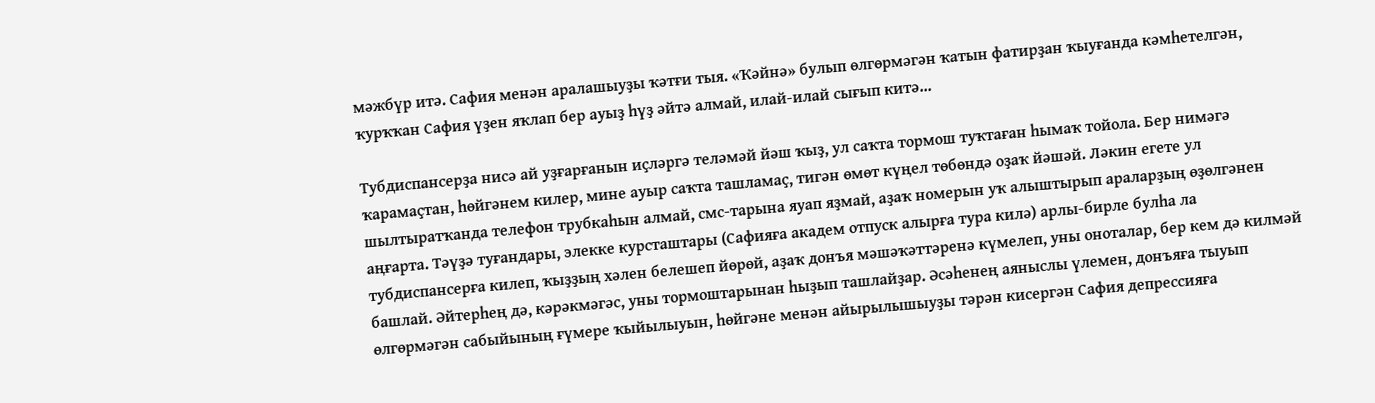мәжбүр итә. Сафия менән аралашыуҙы ҡәтғи тыя. «Ҡәйнә» булып өлгөрмәгән ҡатын фатирҙан ҡыуғанда кәмһетелгән, ҡурҡҡан Сафия үҙен яҡлап бер ауыҙ һүҙ әйтә алмай, илай-илай сығып китә...

Тубдиспансерҙа нисә ай уҙғарғанын иҫләргә теләмәй йәш ҡыҙ, ул саҡта тормош туҡтаған һымаҡ тойола. Бер нимәгә ҡарамаҫтан, һөйгәнем килер, мине ауыр саҡта ташламаҫ, тигән өмөт күңел төбөндә оҙаҡ йәшәй. Ләкин егете ул шылтыратҡанда телефон трубкаһын алмай, смс-тарына яуап яҙмай, аҙаҡ номерын уҡ алыштырып араларҙың өҙөлгәнен аңғарта. Тәүҙә туғандары, элекке курсташтары (Сафияға академ отпуск алырға тура килә) арлы-бирле булһа ла тубдиспансерға килеп, ҡыҙҙың хәлен белешеп йөрөй, аҙаҡ донъя мәшәҡәттәренә күмелеп, уны оноталар, бер кем дә килмәй башлай. Әйтерһең дә, кәрәкмәгәс, уны тормоштарынан һыҙып ташлайҙар. Әсәһенең аяныслы үлемен, донъяға тыуып өлгөрмәгән сабыйының ғүмере ҡыйылыуын, һөйгәне менән айырылышыуҙы тәрән кисергән Сафия депрессияға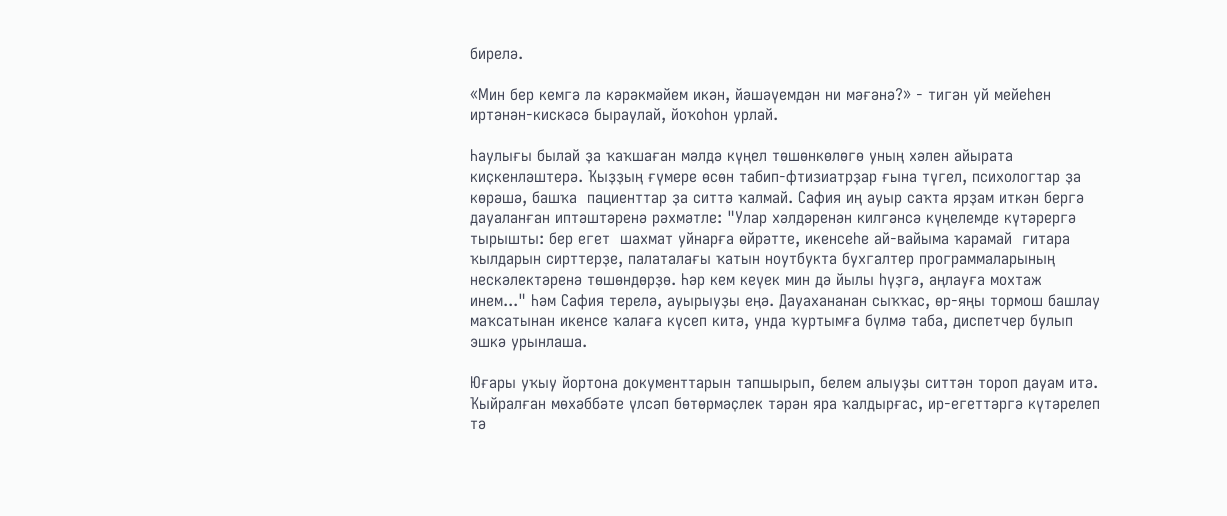бирелә.

«Мин бер кемгә лә кәрәкмәйем икән, йәшәүемдән ни мәғәнә?» - тигән уй мейеһен иртәнән-кискәсә быраулай, йоҡоһон урлай.

Һаулығы былай ҙа ҡаҡшаған мәлдә күңел төшөнкөлөгө уның хәлен айырата киҫкенләштерә. Ҡыҙҙың ғүмере өсөн табип-фтизиатрҙар ғына түгел, психологтар ҙа көрәшә, башҡа  пациенттар ҙа ситтә ҡалмай. Сафия иң ауыр саҡта ярҙам иткән бергә дауаланған иптәштәренә рәхмәтле: "Улар хәлдәренән килгәнсә күңелемде күтәрергә тырышты: бер егет  шахмат уйнарға өйрәтте, икенсеһе ай-вайыма ҡарамай  гитара ҡылдарын сирттерҙе, палаталағы ҡатын ноутбукта бухгалтер программаларының нескәлектәренә төшөндөрҙө. Һәр кем кеүек мин дә йылы һүҙгә, аңлауға мохтаж инем..." Һәм Сафия терелә, ауырыуҙы еңә. Дауахананан сыҡҡас, өр-яңы тормош башлау маҡсатынан икенсе ҡалаға күсеп китә, унда ҡуртымға бүлмә таба, диспетчер булып эшкә урынлаша.

Юғары уҡыу йортона документтарын тапшырып, белем алыуҙы ситтән тороп дауам итә. Ҡыйралған мөхәббәте үлсәп бөтөрмәҫлек тәрән яра ҡалдырғас, ир-егеттәргә күтәрелеп тә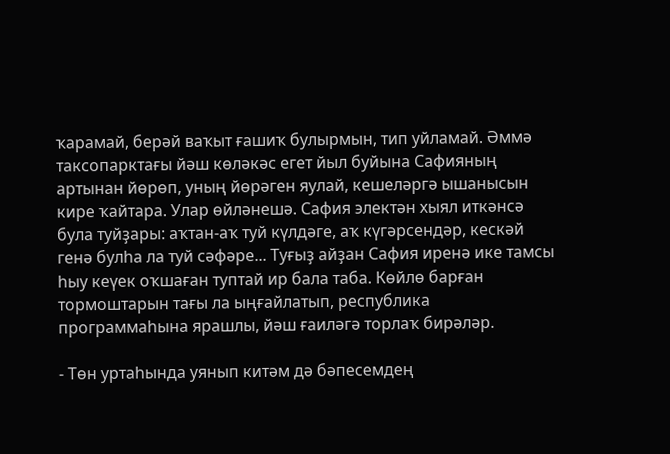ҡарамай, берәй ваҡыт ғашиҡ булырмын, тип уйламай. Әммә таксопарктағы йәш көләкәс егет йыл буйына Сафияның артынан йөрөп, уның йөрәген яулай, кешеләргә ышанысын кире ҡайтара. Улар өйләнешә. Сафия электән хыял иткәнсә була туйҙары: аҡтан-аҡ туй күлдәге, аҡ күгәрсендәр, кескәй генә булһа ла туй сәфәре... Туғыҙ айҙан Сафия иренә ике тамсы һыу кеүек оҡшаған туптай ир бала таба. Көйлө барған тормоштарын тағы ла ыңғайлатып, республика программаһына ярашлы, йәш ғаиләгә торлаҡ бирәләр.

- Төн уртаһында уянып китәм дә бәпесемдең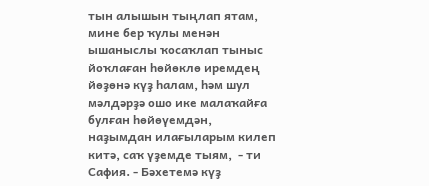тын алышын тыңлап ятам, мине бер ҡулы менән ышаныслы ҡосаҡлап тыныс йоҡлаған һөйөклө иремдең йөҙөнә күҙ һалам, һәм шул мәлдәрҙә ошо ике малаҡайға булған һөйөүемдән, наҙымдан илағыларым килеп китә, саҡ үҙемде тыям,  - ти Сафия. - Бәхетемә күҙ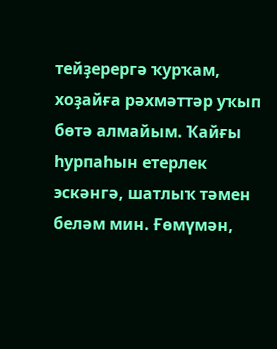тейҙерергә ҡурҡам, хоҙайға рәхмәттәр уҡып бөтә алмайым. Ҡайғы һурпаһын етерлек эскәнгә, шатлыҡ тәмен беләм мин. Ғөмүмән,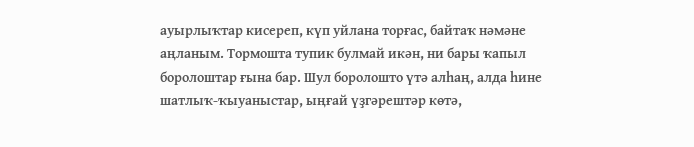ауырлыҡтар кисереп, күп уйлана торғас, байтаҡ нәмәне аңланым. Тормошта тупик булмай икән, ни бары ҡапыл боролоштар ғына бар. Шул боролошто үтә алһаң, алда һине шатлыҡ-ҡыуаныстар, ыңғай үҙгәрештәр көтә,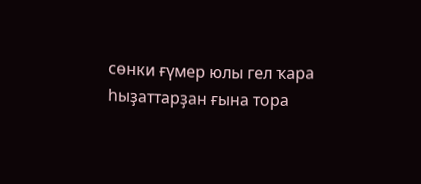сөнки ғүмер юлы гел ҡара һыҙаттарҙан ғына тора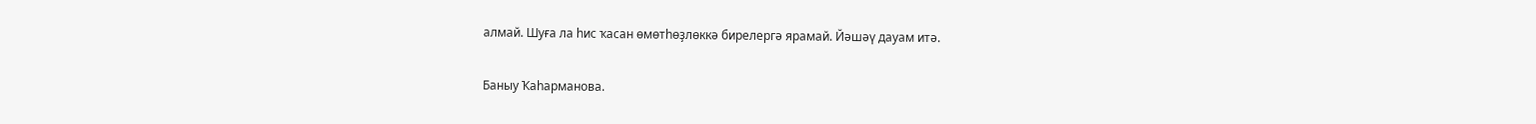алмай. Шуға ла һис ҡасан өмөтһөҙлөккә бирелергә ярамай. Йәшәү дауам итә.

Баныу Ҡаһарманова.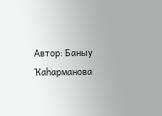Автор: Баныу Ҡаһарманова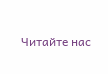Читайте нас